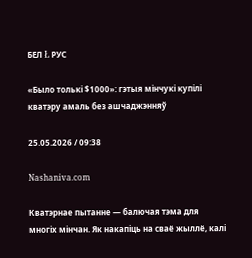БЕЛ Ł РУС

«Было толькі $1000»: гэтыя мінчукі купілі кватэру амаль без ашчаджэнняў

25.05.2026 / 09:38

Nashaniva.com

Кватэрнае пытанне — балючая тэма для многіх мінчан. Як накапіць на сваё жыллё, калі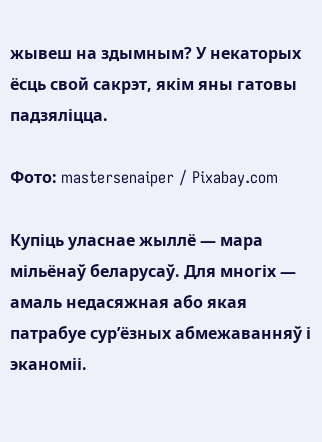жывеш на здымным? У некаторых ёсць свой сакрэт, якім яны гатовы падзяліцца.

Фото: mastersenaiper / Pixabay.com

Купіць уласнае жыллё — мара мільёнаў беларусаў. Для многіх — амаль недасяжная або якая патрабуе сур’ёзных абмежаванняў і эканоміі.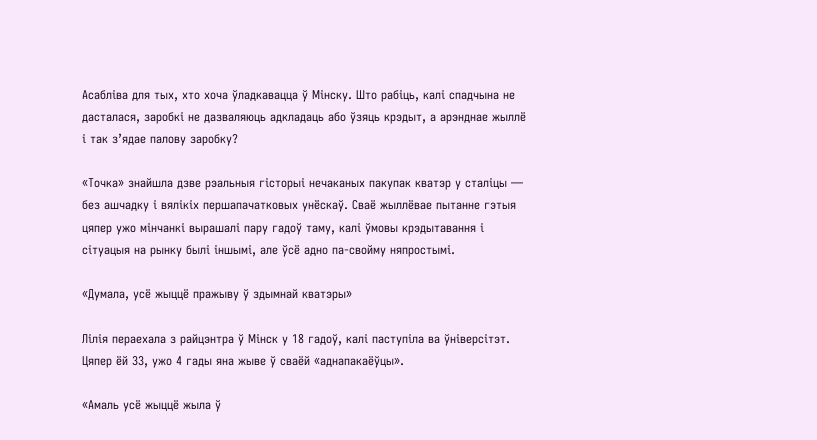Асабліва для тых, хто хоча ўладкавацца ў Мінску. Што рабіць, калі спадчына не дасталася, заробкі не дазваляюць адкладаць або ўзяць крэдыт, а арэнднае жыллё і так з’ядае палову заробку?

«Точка» знайшла дзве рэальныя гісторыі нечаканых пакупак кватэр у сталіцы — без ашчадку і вялікіх першапачатковых унёскаў. Сваё жыллёвае пытанне гэтыя цяпер ужо мінчанкі вырашалі пару гадоў таму, калі ўмовы крэдытавання і сітуацыя на рынку былі іншымі, але ўсё адно па-свойму няпростымі.

«Думала, усё жыццё пражыву ў здымнай кватэры»

Лілія пераехала з райцэнтра ў Мінск у 18 гадоў, калі паступіла ва ўніверсітэт. Цяпер ёй 33, ужо 4 гады яна жыве ў сваёй «аднапакаёўцы».

«Амаль усё жыццё жыла ў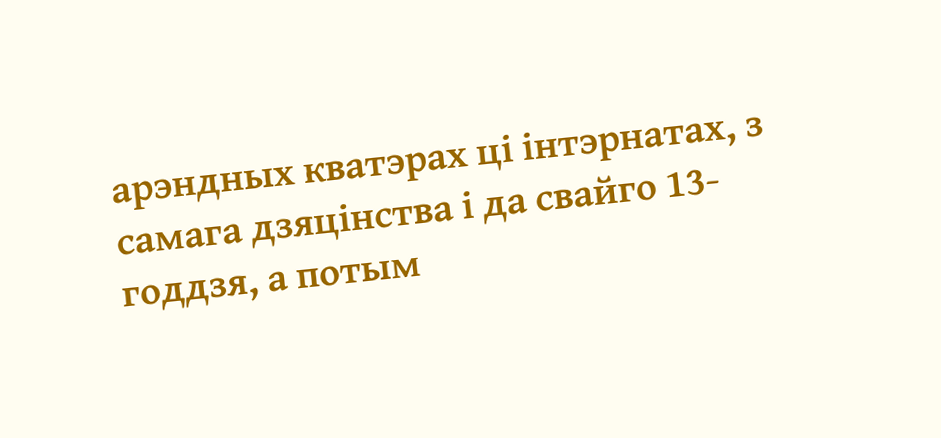арэндных кватэрах ці інтэрнатах, з самага дзяцінства і да свайго 13-годдзя, а потым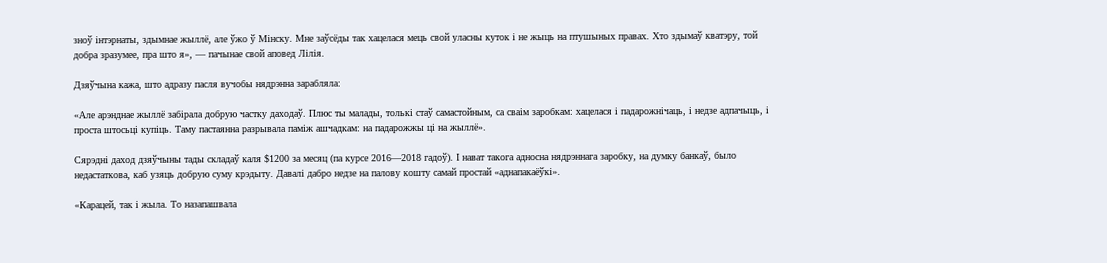зноў інтэрнаты, здымнае жыллё, але ўжо ў Мінску. Мне заўсёды так хацелася мець свой уласны куток і не жыць на птушыных правах. Хто здымаў кватэру, той добра зразумее, пра што я», — пачынае свой аповед Лілія.

Дзяўчына кажа, што адразу пасля вучобы нядрэнна зарабляла:

«Але арэнднае жыллё забірала добрую частку даходаў. Плюс ты малады, толькі стаў самастойным, са сваім заробкам: хацелася і падарожнічаць, і недзе адпачыць, і проста штосьці купіць. Таму пастаянна разрывала паміж ашчадкам: на падарожжы ці на жыллё».

Сярэдні даход дзяўчыны тады складаў каля $1200 за месяц (па курсе 2016—2018 гадоў). І нават такога адносна нядрэннага заробку, на думку банкаў, было недастаткова, каб узяць добрую суму крэдыту. Давалі дабро недзе на палову кошту самай простай «аднапакаёўкі».

«Карацей, так і жыла. То назапашвала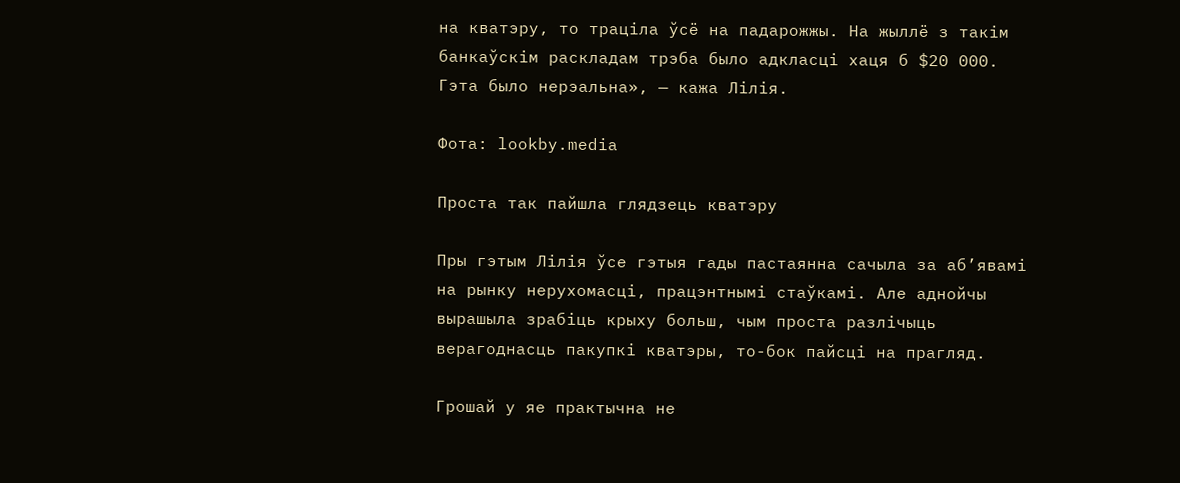на кватэру, то траціла ўсё на падарожжы. На жыллё з такім банкаўскім раскладам трэба было адкласці хаця б $20 000. Гэта было нерэальна», — кажа Лілія.

Фота: lookby.media

Проста так пайшла глядзець кватэру

Пры гэтым Лілія ўсе гэтыя гады пастаянна сачыла за аб’явамі на рынку нерухомасці, працэнтнымі стаўкамі. Але аднойчы вырашыла зрабіць крыху больш, чым проста разлічыць верагоднасць пакупкі кватэры, то-бок пайсці на прагляд.

Грошай у яе практычна не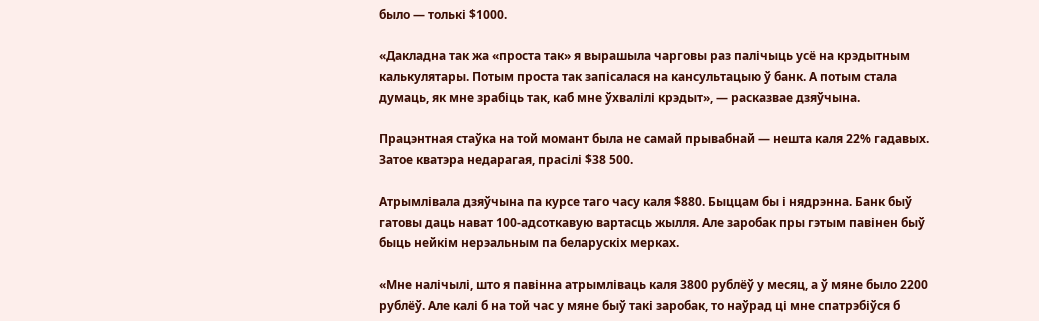было — толькі $1000.

«Дакладна так жа «проста так» я вырашыла чарговы раз палічыць усё на крэдытным калькулятары. Потым проста так запісалася на кансультацыю ў банк. А потым стала думаць, як мне зрабіць так, каб мне ўхвалілі крэдыт», — расказвае дзяўчына.

Працэнтная стаўка на той момант была не самай прывабнай — нешта каля 22% гадавых. Затое кватэра недарагая, прасілі $38 500.

Атрымлівала дзяўчына па курсе таго часу каля $880. Быццам бы і нядрэнна. Банк быў гатовы даць нават 100‑адсоткавую вартасць жылля. Але заробак пры гэтым павінен быў быць нейкім нерэальным па беларускіх мерках.

«Мне налічылі, што я павінна атрымліваць каля 3800 рублёў у месяц, а ў мяне было 2200 рублёў. Але калі б на той час у мяне быў такі заробак, то наўрад ці мне спатрэбіўся б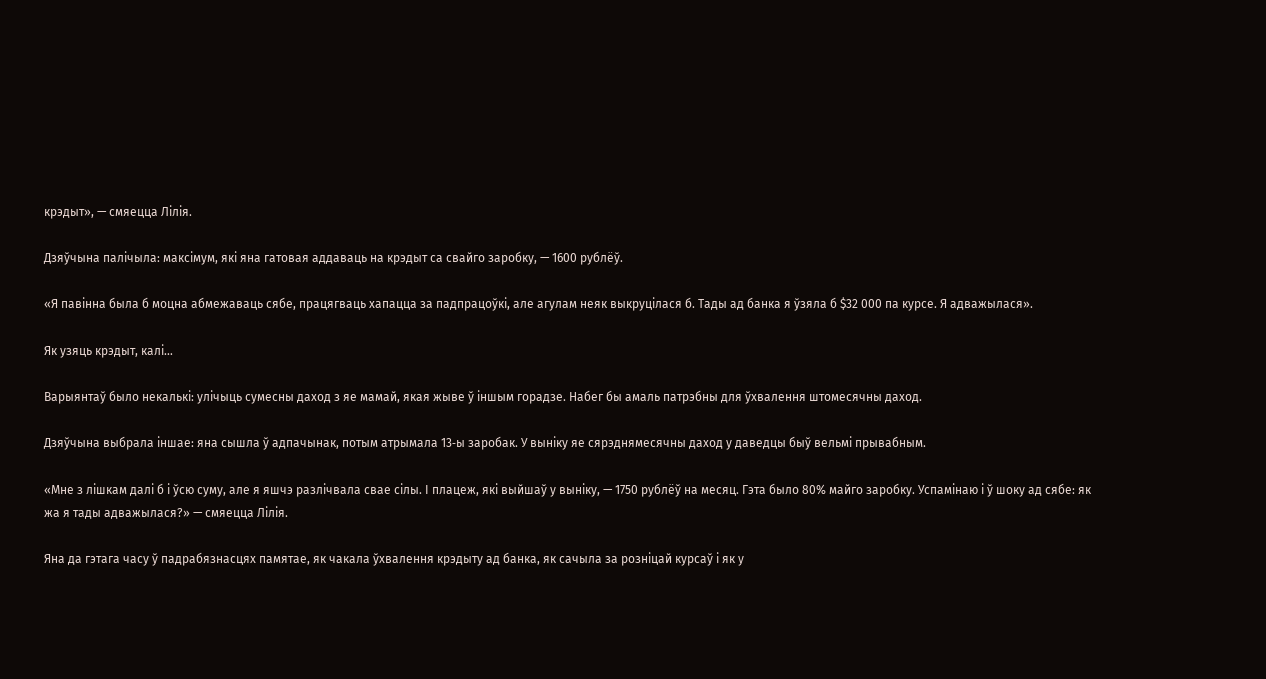крэдыт», — смяецца Лілія.

Дзяўчына палічыла: максімум, які яна гатовая аддаваць на крэдыт са свайго заробку, — 1600 рублёў.

«Я павінна была б моцна абмежаваць сябе, працягваць хапацца за падпрацоўкі, але агулам неяк выкруцілася б. Тады ад банка я ўзяла б $32 000 па курсе. Я адважылася».

Як узяць крэдыт, калі…

Варыянтаў было некалькі: улічыць сумесны даход з яе мамай, якая жыве ў іншым горадзе. Набег бы амаль патрэбны для ўхвалення штомесячны даход.

Дзяўчына выбрала іншае: яна сышла ў адпачынак, потым атрымала 13‑ы заробак. У выніку яе сярэднямесячны даход у даведцы быў вельмі прывабным.

«Мне з лішкам далі б і ўсю суму, але я яшчэ разлічвала свае сілы. І плацеж, які выйшаў у выніку, — 1750 рублёў на месяц. Гэта было 80% майго заробку. Успамінаю і ў шоку ад сябе: як жа я тады адважылася?» — смяецца Лілія.

Яна да гэтага часу ў падрабязнасцях памятае, як чакала ўхвалення крэдыту ад банка, як сачыла за розніцай курсаў і як у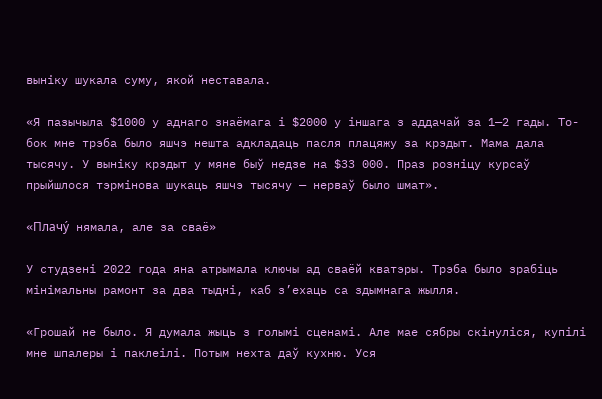выніку шукала суму, якой неставала.

«Я пазычыла $1000 у аднаго знаёмага і $2000 у іншага з аддачай за 1—2 гады. То-бок мне трэба было яшчэ нешта адкладаць пасля плацяжу за крэдыт. Мама дала тысячу. У выніку крэдыт у мяне быў недзе на $33 000. Праз розніцу курсаў прыйшлося тэрмінова шукаць яшчэ тысячу — нерваў было шмат».

«Плачу́ нямала, але за сваё»

У студзені 2022 года яна атрымала ключы ад сваёй кватэры. Трэба было зрабіць мінімальны рамонт за два тыдні, каб з’ехаць са здымнага жылля.

«Грошай не было. Я думала жыць з голымі сценамі. Але мае сябры скінуліся, купілі мне шпалеры і паклеілі. Потым нехта даў кухню. Уся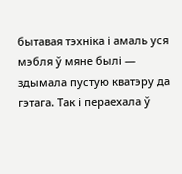бытавая тэхніка і амаль уся мэбля ў мяне былі — здымала пустую кватэру да гэтага. Так і пераехала ў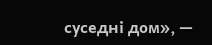суседні дом», —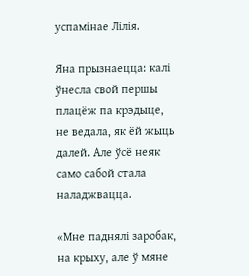успамінае Лілія.

Яна прызнаецца: калі ўнесла свой першы плацёж па крэдыце, не ведала, як ёй жыць далей. Але ўсё неяк само сабой стала наладжвацца.

«Мне паднялі заробак, на крыху, але ў мяне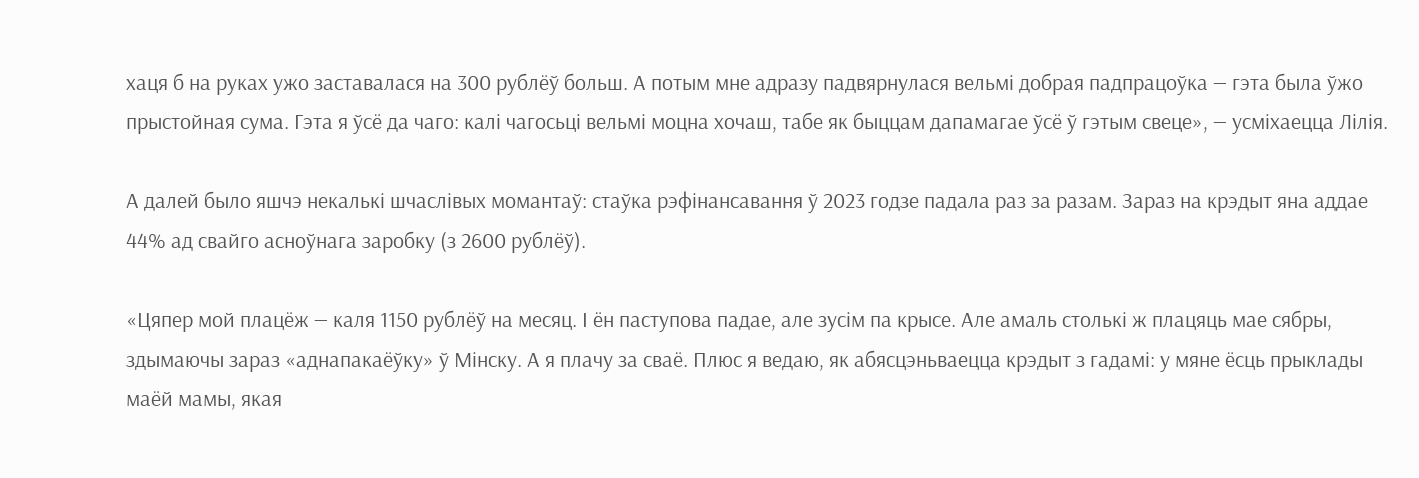хаця б на руках ужо заставалася на 300 рублёў больш. А потым мне адразу падвярнулася вельмі добрая падпрацоўка — гэта была ўжо прыстойная сума. Гэта я ўсё да чаго: калі чагосьці вельмі моцна хочаш, табе як быццам дапамагае ўсё ў гэтым свеце», — усміхаецца Лілія.

А далей было яшчэ некалькі шчаслівых момантаў: стаўка рэфінансавання ў 2023 годзе падала раз за разам. Зараз на крэдыт яна аддае 44% ад свайго асноўнага заробку (з 2600 рублёў).

«Цяпер мой плацёж — каля 1150 рублёў на месяц. І ён паступова падае, але зусім па крысе. Але амаль столькі ж плацяць мае сябры, здымаючы зараз «аднапакаёўку» ў Мінску. А я плачу за сваё. Плюс я ведаю, як абясцэньваецца крэдыт з гадамі: у мяне ёсць прыклады маёй мамы, якая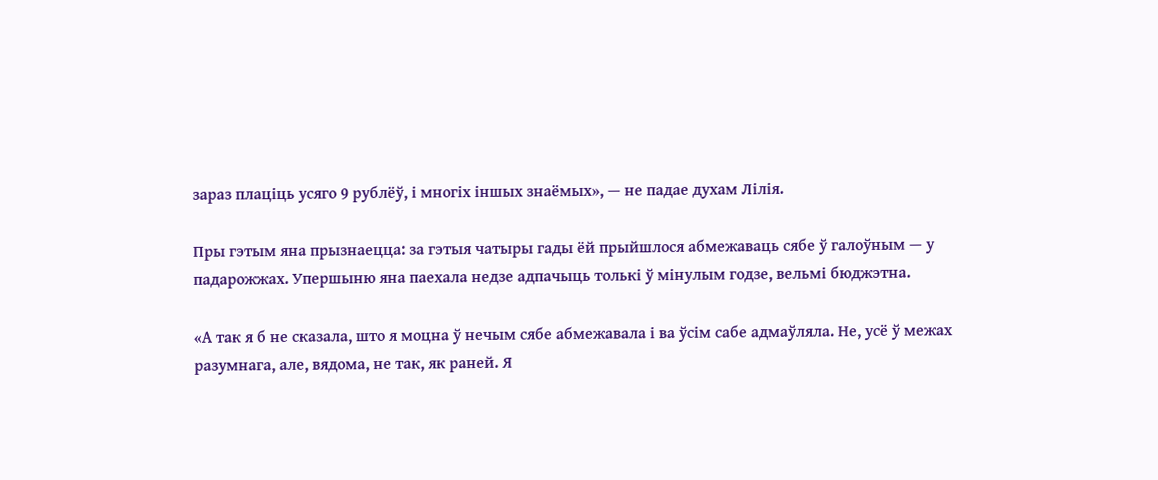зараз плаціць усяго 9 рублёў, і многіх іншых знаёмых», — не падае духам Лілія.

Пры гэтым яна прызнаецца: за гэтыя чатыры гады ёй прыйшлося абмежаваць сябе ў галоўным — у падарожжах. Упершыню яна паехала недзе адпачыць толькі ў мінулым годзе, вельмі бюджэтна.

«А так я б не сказала, што я моцна ў нечым сябе абмежавала і ва ўсім сабе адмаўляла. Не, усё ў межах разумнага, але, вядома, не так, як раней. Я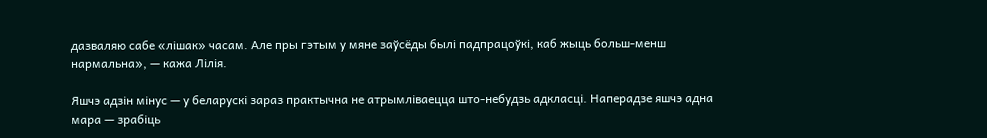дазваляю сабе «лішак» часам. Але пры гэтым у мяне заўсёды былі падпрацоўкі, каб жыць больш-менш нармальна», — кажа Лілія.

Яшчэ адзін мінус — у беларускі зараз практычна не атрымліваецца што-небудзь адкласці. Наперадзе яшчэ адна мара — зрабіць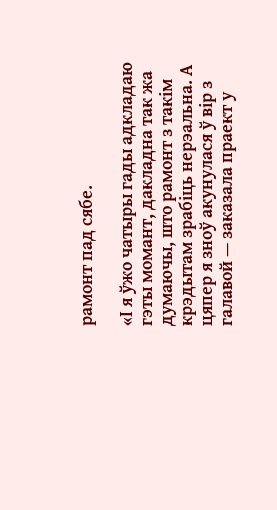рамонт пад сябе.

«І я ўжо чатыры гады адкладаю гэты момант, дакладна так жа думаючы, што рамонт з такім крэдытам зрабіць нерэальна. А цяпер я зноў акунулася ў вір з галавой — заказала праект у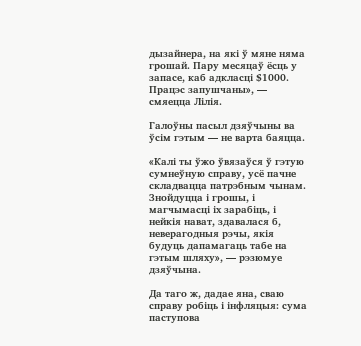дызайнера, на які ў мяне няма грошай. Пару месяцаў ёсць у запасе, каб адкласці $1000. Працэс запушчаны», — смяецца Лілія.

Галоўны пасыл дзяўчыны ва ўсім гэтым — не варта баяцца.

«Калі ты ўжо ўвязаўся ў гэтую сумнеўную справу, усё пачне складвацца патрэбным чынам. Знойдуцца і грошы, і магчымасці іх зарабіць, і нейкія нават, здавалася б, неверагодныя рэчы, якія будуць дапамагаць табе на гэтым шляху», — рэзюмуе дзяўчына.

Да таго ж, дадае яна, сваю справу робіць і інфляцыя: сума паступова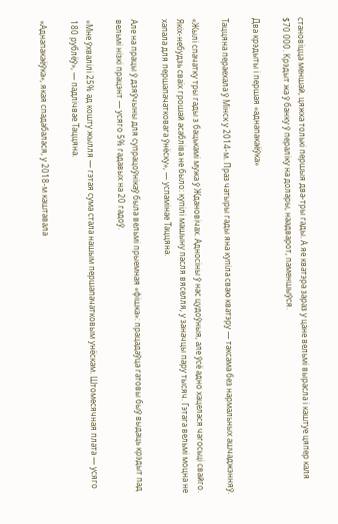становіцца меншай, цяжка толькі першыя два-тры гады. А яе кватэра зараз у цане вельмі вырасла і каштуе цяпер каля $70 000. Крэдыт жа ў банку ў пераліку на долары, наадварот, паменшыўся.

Два крэдыты і першая «аднапакаёўка»

Таццяна пераехала ў Мінск у 2014-м. Праз чатыры гады яна купіла сваю кватэру — таксама без нармальных ашчаджэнняў.

«Жылі спачатку тры гады з бацькамі мужа ў Ждановічах. Адносіны ў нас цудоўныя, але ўсё адно хацелася чагосьці свайго. Якіх-небудзь сваіх грошай асабліва не было: купілі машыну пасля вяселля, у заначцы пару тысяч. Гэтага вельмі моцна не хапала для першапачатковага ўнёску», — успамінае Таццяна.

Але на працы ў дзяўчыны для супрацоўнікаў была вельмі прыемная «фішка»: працадаўца гатовы быў выдаць крэдыт пад вельмі нізкі працэнт — усяго 5% гадавых на 20 гадоў.

«Мне ўхвалілі 25% ад кошту жылля — гэтая сума стала нашым першапачатковым унёскам. Штомесячная плата — усяго 180 рублёў», — падлічвае Таццяна.

«Аднапакаёўка», якая спадабалася, у 2018‑м каштавала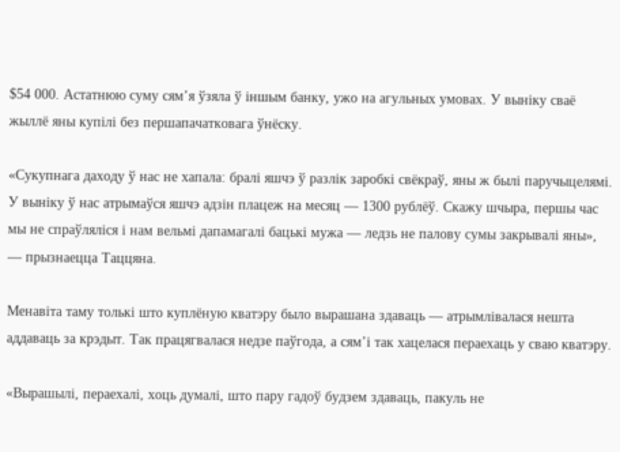$54 000. Астатнюю суму сям’я ўзяла ў іншым банку, ужо на агульных умовах. У выніку сваё жыллё яны купілі без першапачатковага ўнёску.

«Сукупнага даходу ў нас не хапала: бралі яшчэ ў разлік заробкі свёкраў, яны ж былі паручыцелямі. У выніку ў нас атрымаўся яшчэ адзін плацеж на месяц — 1300 рублёў. Скажу шчыра, першы час мы не спраўляліся і нам вельмі дапамагалі бацькі мужа — ледзь не палову сумы закрывалі яны», — прызнаецца Таццяна.

Менавіта таму толькі што куплёную кватэру было вырашана здаваць — атрымлівалася нешта аддаваць за крэдыт. Так працягвалася недзе паўгода, а сям’і так хацелася пераехаць у сваю кватэру.

«Вырашылі, пераехалі, хоць думалі, што пару гадоў будзем здаваць, пакуль не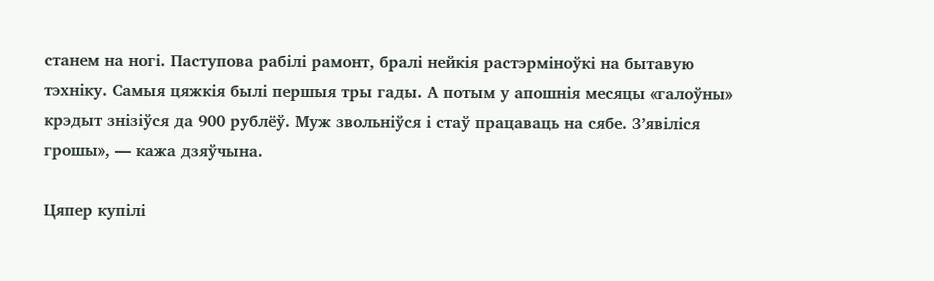станем на ногі. Паступова рабілі рамонт, бралі нейкія растэрміноўкі на бытавую тэхніку. Самыя цяжкія былі першыя тры гады. А потым у апошнія месяцы «галоўны» крэдыт знізіўся да 900 рублёў. Муж звольніўся і стаў працаваць на сябе. З’явіліся грошы», — кажа дзяўчына.

Цяпер купілі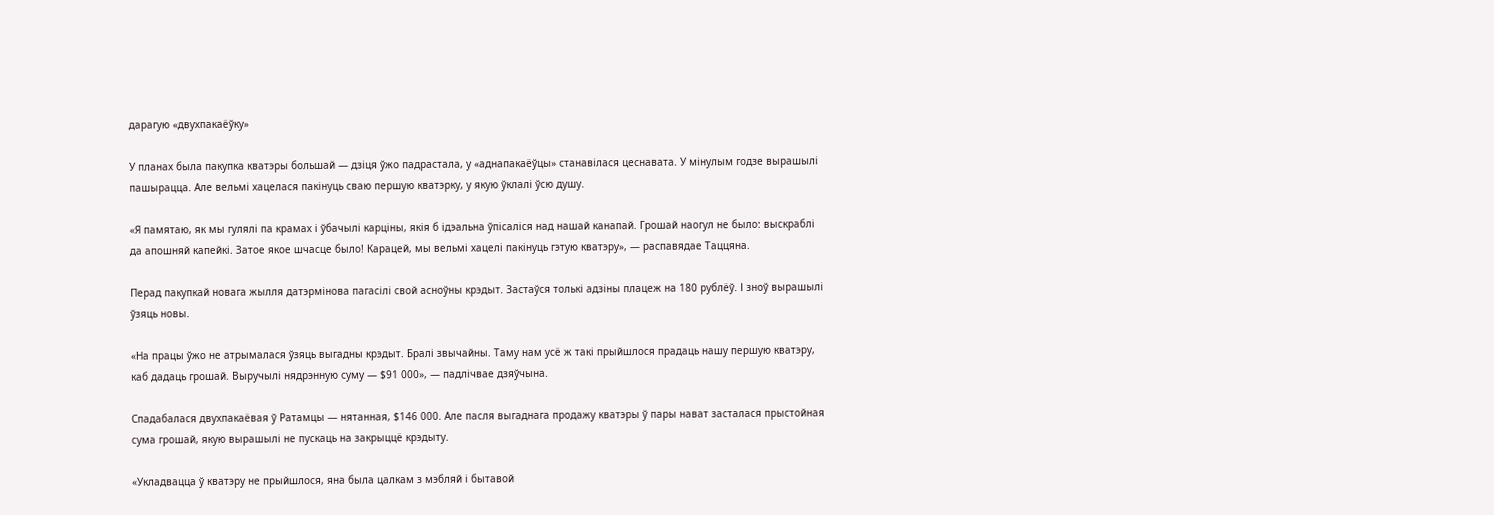дарагую «двухпакаёўку»

У планах была пакупка кватэры большай — дзіця ўжо падрастала, у «аднапакаёўцы» станавілася цеснавата. У мінулым годзе вырашылі пашырацца. Але вельмі хацелася пакінуць сваю першую кватэрку, у якую ўклалі ўсю душу.

«Я памятаю, як мы гулялі па крамах і ўбачылі карціны, якія б ідэальна ўпісаліся над нашай канапай. Грошай наогул не было: выскраблі да апошняй капейкі. Затое якое шчасце было! Карацей, мы вельмі хацелі пакінуць гэтую кватэру», — распавядае Таццяна.

Перад пакупкай новага жылля датэрмінова пагасілі свой асноўны крэдыт. Застаўся толькі адзіны плацеж на 180 рублёў. І зноў вырашылі ўзяць новы.

«На працы ўжо не атрымалася ўзяць выгадны крэдыт. Бралі звычайны. Таму нам усё ж такі прыйшлося прадаць нашу першую кватэру, каб дадаць грошай. Выручылі нядрэнную суму — $91 000», — падлічвае дзяўчына.

Спадабалася двухпакаёвая ў Ратамцы — нятанная, $146 000. Але пасля выгаднага продажу кватэры ў пары нават засталася прыстойная сума грошай, якую вырашылі не пускаць на закрыццё крэдыту.

«Укладвацца ў кватэру не прыйшлося, яна была цалкам з мэбляй і бытавой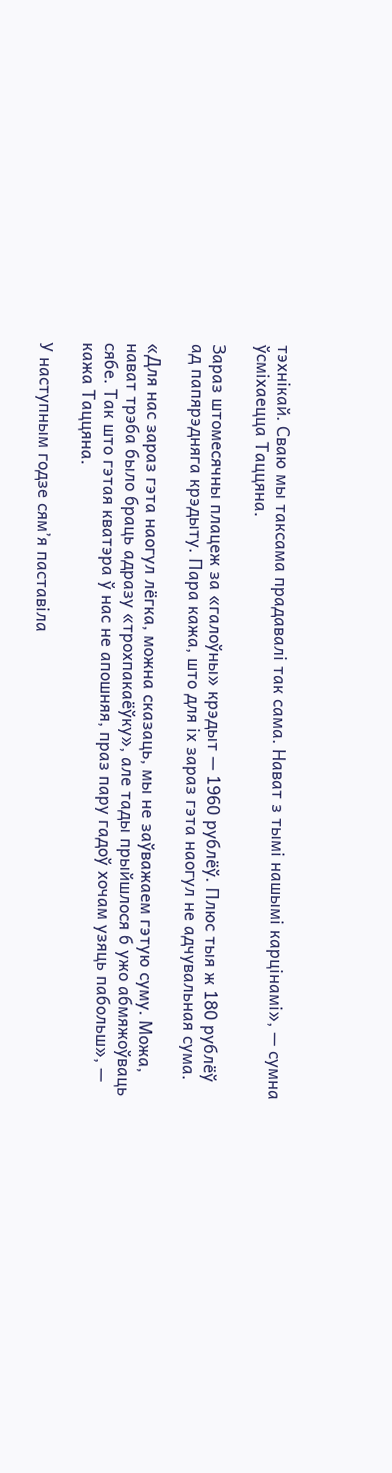тэхнікай. Сваю мы таксама прадавалі так сама. Нават з тымі нашымі карцінамі», — сумна ўсміхаецца Таццяна.

Зараз штомесячны плацеж за «галоўны» крэдыт — 1960 рублёў. Плюс тыя ж 180 рублёў ад папярэдняга крэдыту. Пара кажа, што для іх зараз гэта наогул не адчувальная сума.

«Для нас зараз гэта наогул лёгка, можна сказаць, мы не заўважаем гэтую суму. Можа, нават трэба было браць адразу «трохпакаёўку», але тады прыйшлося б ужо абмяжоўваць сябе. Так што гэтая кватэра ў нас не апошняя, праз пару гадоў хочам узяць пабольш», — кажа Таццяна.

У наступным годзе сям’я паставіла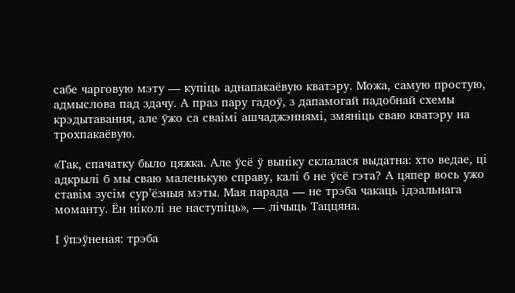сабе чарговую мэту — купіць аднапакаёвую кватэру. Можа, самую простую, адмыслова пад здачу. А праз пару гадоў, з дапамогай падобнай схемы крэдытавання, але ўжо са сваімі ашчаджэннямі, змяніць сваю кватэру на трохпакаёвую.

«Так, спачатку было цяжка. Але ўсё ў выніку склалася выдатна: хто ведае, ці адкрылі б мы сваю маленькую справу, калі б не ўсё гэта? А цяпер вось ужо ставім зусім сур’ёзныя мэты. Мая парада — не трэба чакаць ідэальнага моманту. Ён ніколі не наступіць», — лічыць Таццяна.

І ўпэўненая: трэба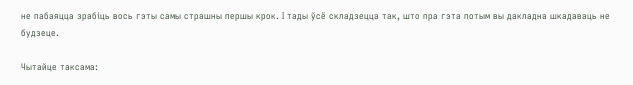не пабаяцца зрабіць вось гэты самы страшны першы крок. І тады ўсё складзецца так, што пра гэта потым вы дакладна шкадаваць не будзеце.

Чытайце таксама: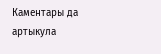Каментары да артыкула